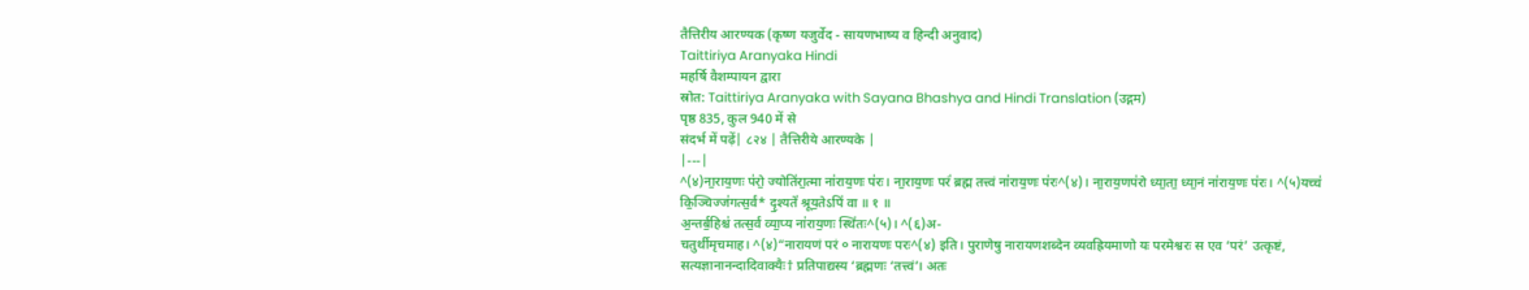तैत्तिरीय आरण्यक (कृष्ण यजुर्वेद - सायणभाष्य व हिन्दी अनुवाद)
Taittiriya Aranyaka Hindi
महर्षि वैशम्पायन द्वारा
स्रोत: Taittiriya Aranyaka with Sayana Bhashya and Hindi Translation (उद्गम)
पृष्ठ 835, कुल 940 में से
संदर्भ में पढ़ें| ८२४ | तैत्तिरीये आरण्यके |
|---|
^(४)ना॒राय॒णः प॑रो॒ ज्योति॑रा॒त्मा ना॑राय॒णः प॑रः। ना॒राय॒णः परं॑ ब्रह्म तत्त्वं ना॑राय॒णः प॑रः^(४)। ना॒राय॒णप॑रो ध्या॒ता॒ ध्या॒नं ना॑राय॒णः प॑रः। ^(५)यच्च॑ कि॒ञ्चिज्ज॑गत्स॒र्वं* दृ॒श्यते॑ श्रूय॒तेऽपि॑ वा ॥ १ ॥
अ॒न्तर्ब॒हिश्च॑ तत्स॒र्वं व्या॒प्य ना॑राय॒णः स्थि॑तः^(५)। ^(६)अ-
चतुर्थीमृचमाह। ^(४)“नारायणं परं ० नारायणः परः^(४) इति। पुराणेषु नारायणशब्देन व्यवह्रियमाणो यः परमेश्वरः स एव ‘परं’ उत्कृष्टं, सत्यज्ञानानन्दादिवाक्यैः† प्रतिपाद्यस्य ‘ब्रह्मणः ‘तत्त्वं’। अतः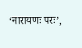‘नारायणः परः’,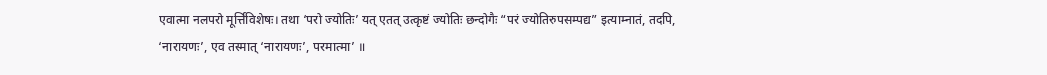एवात्मा नलपरो मूर्त्तिविशेषः। तथा ‘परो ज्योतिः’ यत् एतत् उत्कृष्टं ज्योतिः छन्दोगैः “परं ज्योतिरुपसम्पद्य” इत्याम्नातं, तदपि, ‘नारायणः’, एव तस्मात् ‘नारायणः’, परमात्मा’ ॥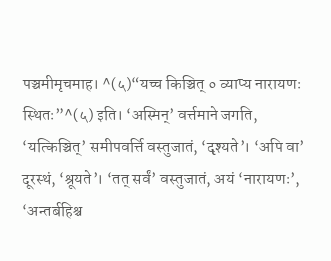पञ्चमीमृचमाह। ^(५)“यच्च किञ्चित् ० व्याप्य नारायणः स्थितः”^(५) इति। ‘अस्मिन्’ वर्त्तमाने जगति, ‘यत्किञ्चित्’ समीपवर्त्ति वस्तुजातं, ‘दृश्यते’। ‘अपि वा’ दूरस्थं, ‘श्रूयते’। ‘तत् सर्वं’ वस्तुजातं, अयं ‘नारायणः’, ‘अन्तर्बहिश्च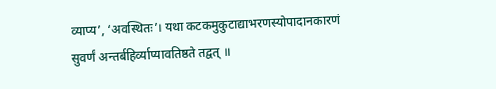व्याप्य’, ‘अवस्थितः’। यथा कटकमुकुटाद्याभरणस्योपादानकारणं सुवर्णं अन्तर्बहिर्व्याप्यावतिष्ठते तद्वत् ॥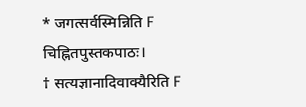* जगत्सर्वस्मिन्निति F चिह्नितपुस्तकपाठः।
† सत्यज्ञानादिवाक्यैरिति F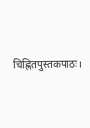चिह्नितपुस्तकपाठः।